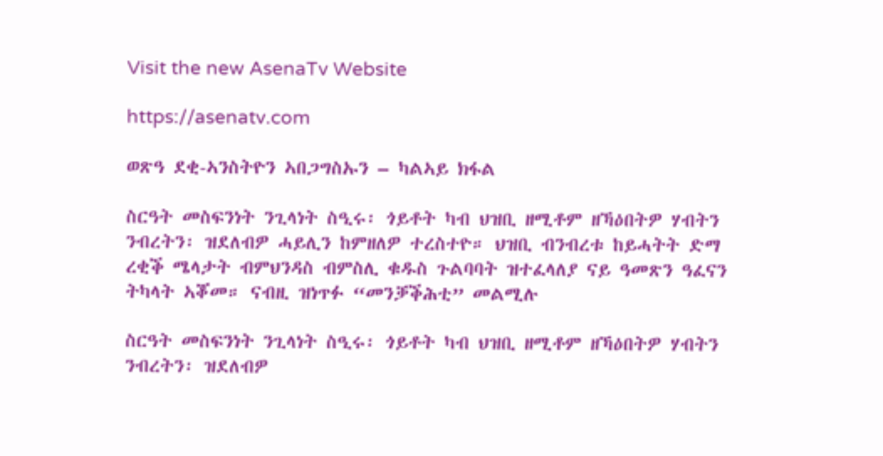Visit the new AsenaTv Website

https://asenatv.com

ወጽዓ ደቂ-ኣንስትዮን ኣበጋግስኡን – ካልኣይ ክፋል

ስርዓት መስፍንነት ንጊላነት ስዒሩ፡ ጎይቶት ካብ ህዝቢ ዘሚቶም ዘኻዕበትዎ ሃብትን ንብረትን፡ ዝደለብዎ ሓይሊን ከምዘለዎ ተረስተዮ። ህዝቢ ብንብረቱ ከይሓትት ድማ ረቂቕ ሜላታት ብምህንዳስ ብምስሊ ቁዱስ ጉልባባት ዝተፈላለያ ናይ ዓመጽን ዓፈናን ትካላት ኣቖመ። ናብዚ ዝነጥፉ “መንቓቕሕቲ” መልሚሉ

ስርዓት መስፍንነት ንጊላነት ስዒሩ፡ ጎይቶት ካብ ህዝቢ ዘሚቶም ዘኻዕበትዎ ሃብትን ንብረትን፡ ዝደለብዎ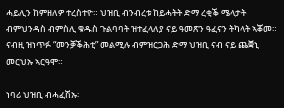ሓይሊን ከምዘለዎ ተረስተዮ። ህዝቢ ብንብረቱ ከይሓትት ድማ ረቂቕ ሜላታት ብምህንዳስ ብምስሊ ቁዱስ ጉልባባት ዝተፈላለያ ናይ ዓመጽን ዓፈናን ትካላት ኣቖመ። ናብዚ ዝነጥፉ “መንቓቕሕቲ” መልሚሉ ብምዝርጋሕ ድማ ህዝቢ ናብ ናይ ጨቛኒ መርህኡ ኣርዓሞ።

ነባሪ ህዝቢ ብሓፈሽኡ፡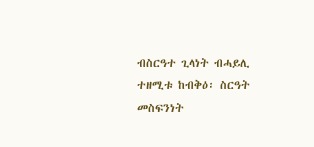ብስርዓተ ጊላነት ብሓይሊ ተዘሚቱ ከብቅዕ፡ ስርዓት መስፍንነት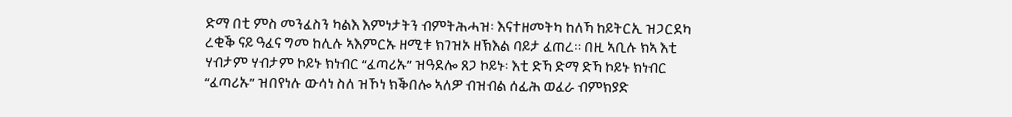ድማ በቲ ምስ መንፈስን ካልእ እምነታትን ብምትሕሓዝ፡ እናተዘመትካ ከለኻ ከይትርኢ ዝጋርደካ ረቂቕ ናይ ዓፈና ግመ ከሊሉ ኣእምርኡ ዘሚቱ ክገዝኦ ዘኽእል ባይታ ፈጠረ። በዚ ኣቢሉ ክኣ እቲ ሃብታም ሃብታም ኮይኑ ክነብር “ፈጣሪኡ” ዝዓደሎ ጸጋ ኮይኑ፡ እቲ ድኻ ድማ ድኻ ኮይኑ ክነብር “ፈጣሪኡ” ዝበየነሉ ውሳነ ስለ ዝኾነ ክቕበሎ ኣለዎ ብዝብል ሰፊሕ ወፈራ ብምክያድ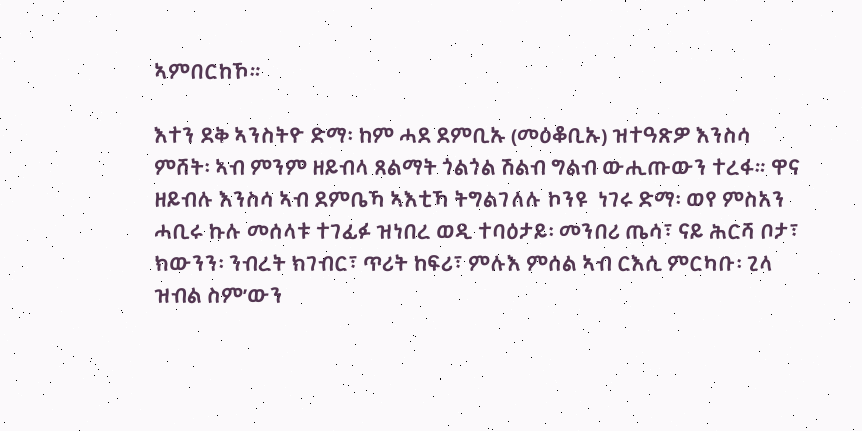ኣምበርከኾ።

እተን ደቅ ኣንስትዮ ድማ፡ ከም ሓደ ደምቢኡ (መዕቆቢኡ) ዝተዓጽዎ እንስሳ ምሸት፡ ኣብ ምንም ዘይብላ ጸልማት ጎልጎል ሽልብ ግልብ ውሒጡውን ተረፋ። ዋና ዘይብሉ እንስሳ ኣብ ደምቤኻ ኣእቲኻ ትግልገለሉ ኮንዩ  ነገሩ ድማ፡ ወየ ምስአን ሓቢሩ ኩሉ መሰላቱ ተገፊፉ ዝነበረ ወዲ ተባዕታይ፡ መንበሪ ጤሳ፣ ናይ ሕርሻ ቦታ፣ ክውንን፡ ንብረት ክገብር፣ ጥሪት ከፍሪ፣ ምሉእ ምሰል ኣብ ርእሲ ምርካቡ፡ ጊላ ዝብል ስም’ውን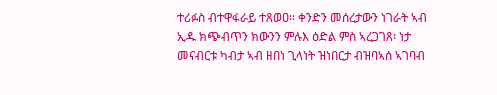ተሪፉስ ብተዋፋራይ ተጸወዐ። ቀንድን መሰረታውን ነገራት ኣብ ኢዱ ክጭብጥን ክውንን ምሉእ ዕድል ምስ ኣረጋገጸ፡ ነታ መናብርቱ ካብታ ኣብ ዘበነ ጊላነት ዝነበርታ ብዝባኣሰ ኣገባብ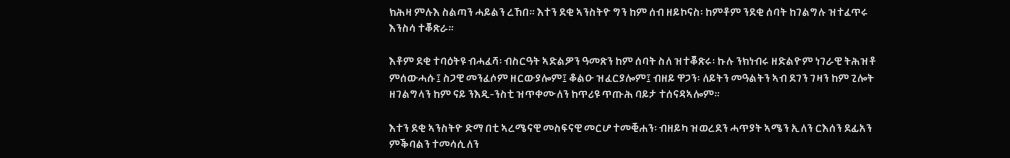ክሕዛ ምሉእ ስልጣን ሓይልን ረኸበ። እተን ደቂ ኣንስትዮ ግን ከም ሰብ ዘይኮናስ፡ ከምቶም ንደቂ ሰባት ከገልግሉ ዝተፈጥሩ እንስሳ ተቖጽራ።

እቶም ደቂ ተባዕትዩ ብሓፈሻ፡ ብስርዓት ኣድልዎን ዓመጽን ከም ሰባት ስለ ዝተቖጽሩ፡ ኩሉ ንክነብሩ ዘድልዮም ነገራዊ ትሕዝቶ ምሰውሓሱ፤ ስጋዊ መንፈሶም ዘርውያሎም፤ ቆልዑ ዝፈርያሎም፤ ብዘይ ዋጋን፡ ለይትን መዓልትን ኣብ ደገን ገዛን ከም ጊሎት ዘገልግላን ከም ናይ ንእዲ-ንስቲ ዝጥቀሙለን ከጥሪዩ ጥጡሕ ባይታ ተሰናዳኣሎም።

እተን ደቂ ኣንስትዮ ድማ በቲ ኣረሜናዊ መስፍናዊ መርሆ ተመቒሐን፡ ብዘይካ ዝወረደን ሓጥያት ኣሜን ኢለን ርእሰን ደፊአን ምቕባልን ተመሳሲለን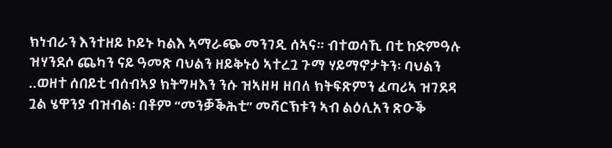ክነብራን እንተዘይ ኮይኑ ካልእ ኣማራጭ መንገዲ ሰኣና። ብተወሳኺ በቲ ከድምዓሉ ዝሃንደሶ ጨካን ናይ ዓመጽ ባህልን ዘይቅኑዕ ኣተረጓ ጉማ ሃይማኖታትን፡ ባህልን ..ወዘተ ሰበይቲ ብሰብኣያ ክትግዛእን ንሱ ዝኣዘዛ ዘበለ ክትፍጽምን ፈጣሪኣ ዝገደዳ ጓል ሄዋንያ ብዝብል፡ በቶም “መንቓቕሕቲ” መሻርኽቱን ኣብ ልዕሊአን ጽዑቕ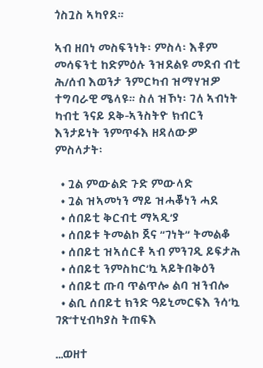ጎስጓስ ኣካየደ።

ኣብ ዘበነ መስፍንነት፡ ምስላ፡ እቶም መሳፍንቲ ከድምዕሉ ንዝደልዩ መደብ ብቲ ሕ/ሰብ እወንታ ንምርካብ ዝማሃዝዎ ተግባራዊ ሜላዩ። ስለ ዝኾነ፡ ገለ ኣብነት ካብቲ ንናይ ደቅ-ኣንስትዮ ክብርን እንታይነት ንምጥፋእ ዘዳለውዎ ምስላታት፡

  • ጓል ምውልድ ጉድ ምውላድ
  • ጓል ዝኣመነን ማይ ዝሓቖነን ሓደ
  • ሰበይቲ ቅርብቲ ማኣዲ’ያ
  • ሰበይቱ ትመልኮ ጀና ”ገነት” ትመልቆ
  • ሰበይቲ ዝኣሰርቶ ኣብ ምንገዲ ይፍታሕ
  • ሰበይቲ ንምስከር’ኳ ኣይትበቅዕን
  • ሰበይቲ ጡባ ጥልጥሎ ልባ ዝንብሎ
  • ልቢ ሰበይቲ ክንድ ዓይኒመርፍእ ንሳ’ኳ ገጽ’ተሂብካያስ ትጠፍእ

…ወዘተ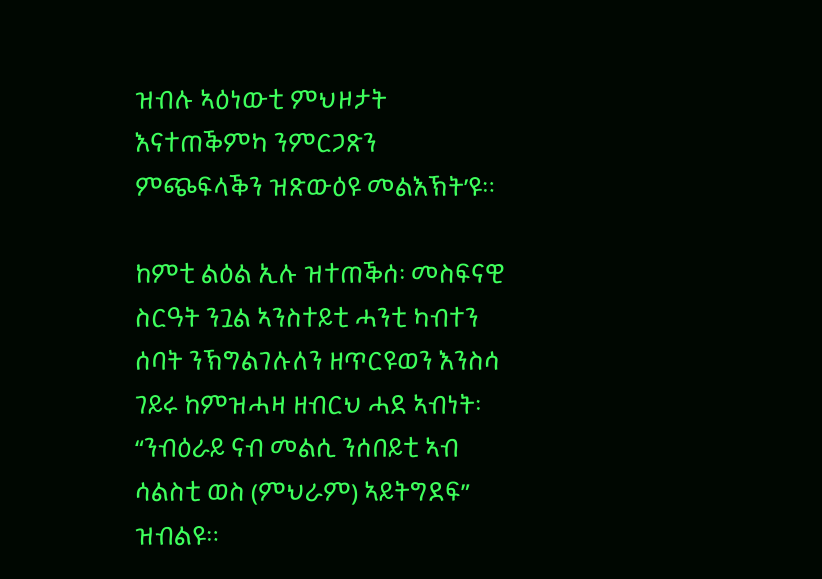ዝብሉ ኣዕነውቲ ምህዞታት እናተጠቕምካ ንምርጋጽን ምጭፍላቕን ዝጽውዕዩ መልእኽት’ዩ።

ከምቲ ልዕል ኢሉ ዝተጠቕሰ፡ መስፍናዊ ስርዓት ንጓል ኣንስተይቲ ሓንቲ ካብተን ሰባት ንኽግልገሉለን ዘጥርዩወን እንስሳ ገይሩ ከምዝሓዛ ዘብርህ ሓደ ኣብነት፡ “ንብዕራይ ናብ መልሲ ንሰበይቲ ኣብ ሳልስቲ ወስ (ምህራም) ኣይትግደፍ” ዝብልዩ።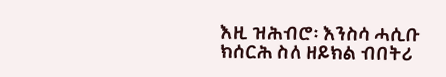እዚ ዝሕብሮ፡ እንስሳ ሓሲቡ ክሰርሕ ስለ ዘይክል ብበትሪ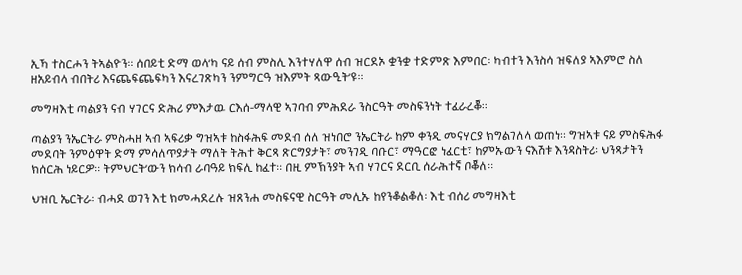ኢኻ ተስርሖን ትኣልዮን። ሰበይቲ ድማ ወላ’ካ ናይ ሰብ ምስሊ እንተሃለዋ ሰብ ዝርደኦ ቋንቋ ተድምጽ እምበር፡ ካብተን እንስሳ ዝፍለያ ኣእምሮ ስለ ዘአይብላ ብበትሪ እናጨፍጨፍካን እናረገጽካን ንምግርዓ ዝእምት ጻውዒት’ዩ።

መግዛእቲ ጣልያን ናብ ሃገርና ድሕሪ ምእታዉ ርእሰ-ማላዊ ኣገባብ ምሕደራ ንስርዓት መስፍንነት ተፈራረቖ።

ጣልያን ንኤርትራ ምስሓዘ ኣብ ኣፍሪቃ ግዝኣቱ ከስፋሕፍ መደብ ሰለ ዝነበሮ ንኤርትራ ከም ቀንዲ መናሃርያ ክግልገለላ ወጠነ። ግዝኣቱ ናይ ምስፍሕፋ መደባት ንምዕዋት ድማ ምሳለጥያታት ማለት ትሕተ ቅርጻ ጽርግያታት፣ መንገዲ ባቡር፣ ማዓርፎ ነፈርቲ፣ ከምኡውን ናእሽቱ እንዳስትሪ፡ ህንጻታትን ክሰርሕ ነይርዎ። ትምህርት’ውን ክሳብ ራባዓይ ክፍሊ ከፈተ። በዚ ምኽንያት ኣብ ሃገርና ደርቢ ሰራሕተኛ ቦቖለ።

ህዝቢ ኤርትራ፡ ብሓደ ወገን እቲ ክመሓደረሉ ዝጸንሐ መስፍናዊ ስርዓት መሊኡ ከየንቆልቆለ፡ እቲ ብሰሪ መግዛእቲ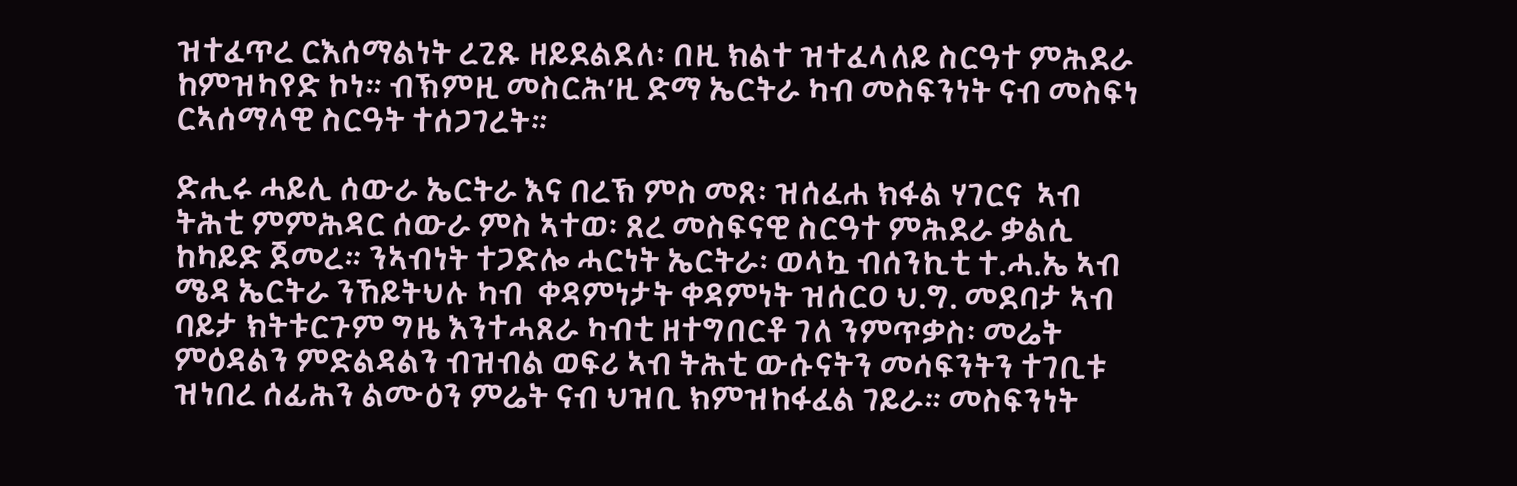ዝተፈጥረ ርእሰማልነት ረጊጹ ዘይደልደለ፡ በዚ ክልተ ዝተፈላለይ ስርዓተ ምሕደራ ከምዝካየድ ኮነ። ብኽምዚ መስርሕ’ዚ ድማ ኤርትራ ካብ መስፍንነት ናብ መስፍነ ርኣሰማላዊ ስርዓት ተሰጋገረት።

ድሒሩ ሓይሊ ሰውራ ኤርትራ እና በረኽ ምስ መጸ፡ ዝሰፈሐ ክፋል ሃገርና  ኣብ ትሕቲ ምምሕዳር ሰውራ ምስ ኣተወ፡ ጸረ መስፍናዊ ስርዓተ ምሕደራ ቃልሲ ከካይድ ጀመረ። ንኣብነት ተጋድሎ ሓርነት ኤርትራ፡ ወላኳ ብሰንኪቲ ተ.ሓ.ኤ ኣብ ሜዳ ኤርትራ ንኸይትህሉ ካብ  ቀዳምነታት ቀዳምነት ዝሰርዐ ህ.ግ. መደባታ ኣብ ባይታ ክትቱርጉም ግዜ እንተሓጸራ ካብቲ ዘተግበርቶ ገለ ንምጥቃስ፡ መሬት ምዕዳልን ምድልዳልን ብዝብል ወፍሪ ኣብ ትሕቲ ውሱናትን መሳፍንትን ተገቢቱ ዝነበረ ሰፊሕን ልሙዕን ምሬት ናብ ህዝቢ ክምዝከፋፈል ገይራ። መስፍንነት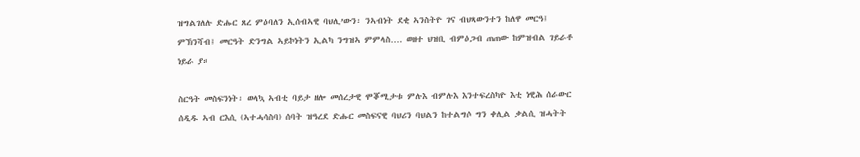ዝግልገለሉ ድሑር ጸረ ምዕባለን ኢሰብኣዊ ባህሊ’ውን፡ ንኣብነት ደቂ ኣንስትዮ ገና ብህጻውንተን ከለዋ መርዓ፤ ምኽንሻብ፤ መርዓት ድንግል ኣይኮነትን ኢልካ ንግዝኣ ምምላስ…. ወዘተ ህዝቢ ብምዕጋብ ጠጠው ከምዝብል ገይራቶ ነይራ ያ።

ስርዓት መስፍንነት፡ ወላኳ ኣብቲ ባይታ ዘሎ መሰረታዊ ሞቖሚታቱ ምሉእ ብምሉእ እንተፍረስካዮ እቲ ነዊሕ ሰራውር ሰዲዱ ኣብ ርእሲ (ኣተሓሳስባ) ሰባት ዝዓረደ ድሑር መስፍናዊ ባህሪን ባህልን ከተልግሶ ግን ቀሊል ቃልሲ ዝሓትት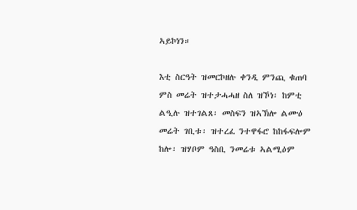ኣይኮነን።

እቲ ስርዓት ዝመርኮዘሉ ቀንዲ ምንጪ ቁጠባ ምስ መሬት ዝተታሓሓዘ ስለ ዝኾነ፡ ከምቲ ልዒሉ ዝተገልጸ፡ መስፍን ዝኣኽሎ ልሙዕ መሬት ገቢቱ፡ ዝተረፈ ንተዋፋሮ ከከፋፍሎም ከሎ፡ ዝሃቦም ዓስቢ ንመሬቱ ኣልሚዕም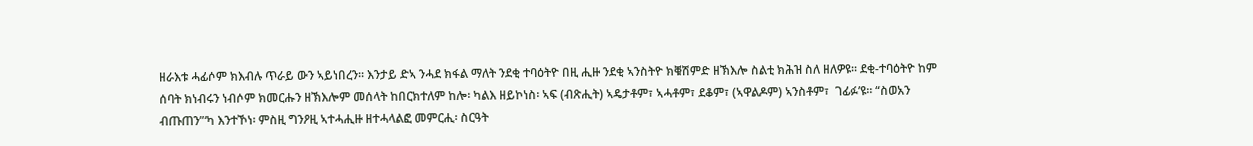ዘራእቱ ሓፊሶም ክእብሉ ጥራይ ውን ኣይነበረን። እንታይ ድኣ ንሓደ ክፋል ማለት ንደቂ ተባዕትዮ በዚ ሒዙ ንደቂ ኣንስትዮ ክቑሽምድ ዘኽእሎ ስልቲ ክሕዝ ስለ ዘለዎዩ። ደቂ-ተባዕትዮ ከም ሰባት ክነብሩን ነብሶም ክመርሑን ዘኽእሎም መሰላት ከበርክተለም ከሎ፡ ካልእ ዘይኮነስ፡ ኣፍ (ብጽሒት) ኣዴታቶም፣ ኣሓቶም፣ ደቆም፣ (ኣዋልዶም) ኣንስቶም፣  ገፊፉ’ዩ። “ስወአን ብጡጠን”‘ካ እንተኾነ፡ ምስዚ ግንዖዚ ኣተሓሒዙ ዘተሓላልፎ መምርሒ፡ ስርዓት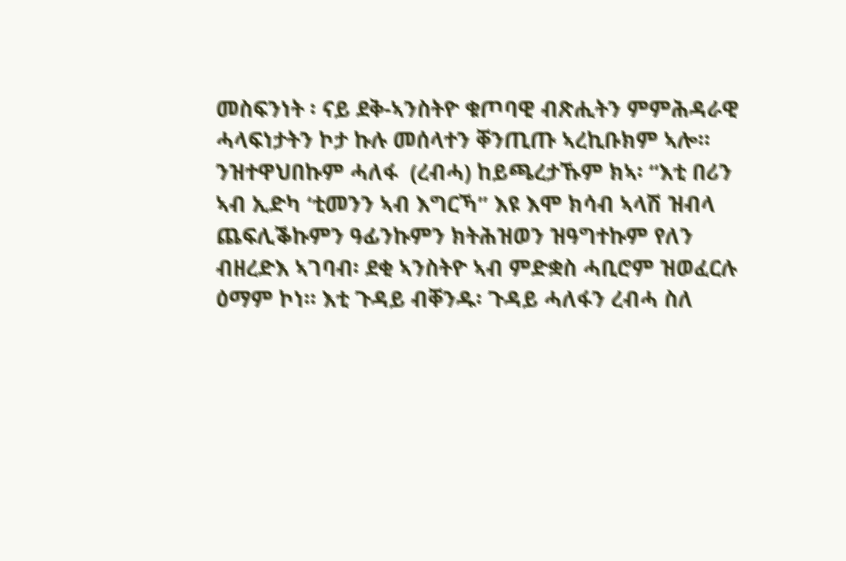መስፍንነት ፡ ናይ ደቅ-ኣንስትዮ ቁጦባዊ ብጽሒትን ምምሕዳራዊ ሓላፍነታትን ኮታ ኩሉ መሰላተን ቐንጢጡ ኣረኪቡክም ኣሎ። ንዝተዋህበኩም ሓለፋ  (ረብሓ) ከይጫረታኹም ክኣ፡ “እቲ በሪን ኣብ ኢድካ ‘ቲመንን ኣብ እግርኻ” እዩ እሞ ክሳብ ኣላሽ ዝብላ ጨፍሊቕኩምን ዓፊንኩምን ክትሕዝወን ዝዓግተኩም የለን ብዘረድእ ኣገባብ፡ ደቂ ኣንስትዮ ኣብ ምድቋስ ሓቢሮም ዝወፈርሉ ዕማም ኮነ። እቲ ጉዳይ ብቐንዱ፡ ጉዳይ ሓለፋን ረብሓ ስለ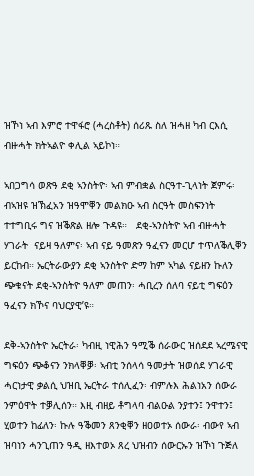ዝኾነ ኣብ እምሮ ተዋፋሮ (ሓረስቶት) ሰሪጹ ስለ ዝሓዘ ካብ ርእሲ ብዙሓት ክትኣልዮ ቀሊል ኣይኮነ።

ኣበጋግሳ ወጽዓ ደቂ ኣንስትዮ፡ ኣብ ምብቋል ስርዓተ-ጊላነት ጀምሩ፡ ብኣዝዩ ዝኽፈአን ዝዓሞቐን መልክዑ ኣብ ስርዓት መስፍንነት ተተግቢሩ ግና ዝቕጽል ዘሎ ጉዳዩ።   ደቂ-ኣንስትዮ ኣብ ብዙሓት ሃገራት  ናይዛ ዓለምና፡ ኣብ ናይ ዓመጽን ዓፈናን መርሆ ተጥለቕሊቐን ይርከብ። ኤርትራውያን ደቂ ኣንስትዮ ድማ ከም ኣካል ናይዘን ኩለን ጭቁናት ደቂ-ኣንስትዮ ዓለም መጠን፡ ሓቢረን ሰለባ ናይቲ ግፍዕን ዓፈናን ክኾና ባህርያዊ’ዩ።

ደቅ-ኣንስትዮ ኤርትራ፡ ካብዚ ነዊሕን ዓሚቕ ሰራውር ዝሰደደ ኣረሜናዊ ግፍዕን ጭቆናን ንክላቐቓ፡ ኣብቲ ንሰላሳ ዓመታት ዝወሰደ ሃገራዊ ሓርነታዊ ቃልሲ ህዝቢ ኤርትራ ተሰሊፈን፡ ብምሉእ ሕልነአን ሰውራ ንምዕዋት ተቓሊሰን። እዚ ብዘይ ቶግላባ ብልዑል ንያተን፤ ንዋተን፤ ሂወተን ከፊለን፡ ኩሉ ዓቕመን ጸንቂቐን ዘዐወተኦ ሰውራ፡ ብውየ ኣብ ዝባነን ሓንጊጠን ዓዲ ዘእተወኦ ጸረ ህዝብን ሰውርኡን ዝኾነ ጉጅለ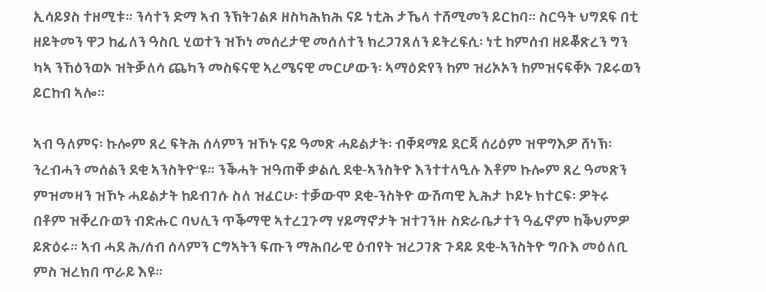ኢሳይያስ ተዘሚቱ። ንሳተን ድማ ኣብ ንኽትገልጾ ዘስካሕክሕ ናይ ነቲሕ ታኼላ ተሸሚመን ይርከባ። ስርዓት ህግደፍ በቲ ዘይትመን ዋጋ ከፊለን ዓስቢ ሂወተን ዝኾነ መሰረታዊ መሰለተን ክረጋገጸለን ይትረፍሲ፡ ነቲ ከምሰብ ዘይቖጽረን ግን ካኣ ንኸዕንወኦ ዝትቓለሳ ጨካን መስፍናዊ ኣረሜናዊ መርሆውን፡ ኣማዕድየን ከም ዝሪኦኦን ከምዝናፍቐኦ ገይሩወን ይርከብ ኣሎ።

ኣብ ዓለምና፡ ኩሎም ጸረ ፍትሕ ሰላምን ዝኾኑ ናይ ዓመጽ ሓይልታት፡ ብቐዳማይ ደርጃ ሰሪዕም ዝዋግእዎ ሸነኽ፡ ንረብሓን መሰልን ደቂ ኣንስትዮ’ዩ። ንቕሓት ዝዓጠቐ ቃልሲ ደቂ-ኣንስትዮ እንተተላዒሉ እቶም ኩሎም ጸረ ዓመጽን ምዝመዛን ዝኾኑ ሓይልታት ከይብገሱ ስለ ዝፈርሁ፡ ተቓውሞ ደቂ-ንስትዮ ውሽጣዊ ኢሕታ ኮይኑ ክተርፍ፡ ዎትሩ በቶም ዝቐረቡወን ብድሑር ባህሊን ጥቕማዊ ኣተረጓጉማ ሃይማኖታት ዝተገንዙ ስድራቤታተን ዓፊኖም ከቕህምዎ ይጽዕሩ። ኣብ ሓደ ሕ/ሰብ ሰላምን ርግኣትን ፍጡን ማሕበራዊ ዕብየት ዝረጋገጽ ጉዳይ ደቂ-ኣንስትዮ ግቡእ መዕለቢ ምስ ዝረክበ ጥራይ እዩ።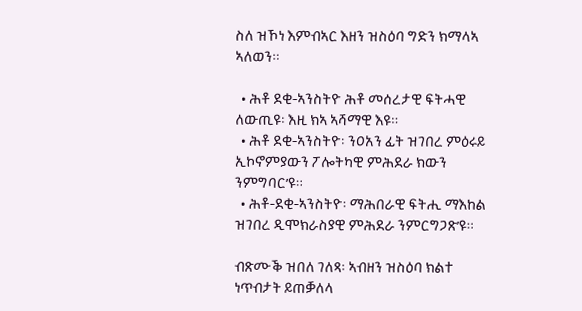ስለ ዝኾነ እምብኣር እዘን ዝስዕባ ግድን ክማላኣ ኣለወን።

  • ሕቶ ደቂ-ኣንስትዮ ሕቶ መሰረታዊ ፍትሓዊ ለውጢዩ፡ እዚ ክኣ ኣሻማዊ እዩ።
  • ሕቶ ደቂ-ኣንስትዮ፡ ንዐአን ፊት ዝገበረ ምዕሩይ ኢኮኖምያውን ፖሎትካዊ ምሕደራ ክውን ንምግባር’ዩ።
  • ሕቶ-ደቂ-ኣንስትዮ፡ ማሕበራዊ ፍትሒ ማእከል ዝገበረ ዲሞክራስያዊ ምሕደራ ንምርግጋጽ’ዩ።

ብጽሙቕ ዝበለ ገለጻ፡ ኣብዘን ዝስዕባ ክልተ ነጥብታት ይጠቓለላ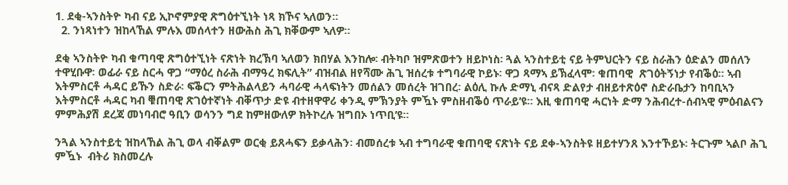1. ደቂ-ኣንስትዮ ካብ ናይ ኢኮኖምያዊ ጽግዕተኚነት ነጻ ክኾና ኣለወን።
  2. ንነጻነተን ዝከላኸል ምሉእ መሰላተን ዘውሕስ ሕጊ ክቐውም ኣለዎ።

ደቂ ኣንስትዮ ካብ ቁጣባዊ ጽግዕተኚነት ናጽነት ክረኽባ ኣለወን ክበሃል እንከሎ፡ ብትካቦ ዝምጽወተን ዘይኮነስ፡ ጓል ኣንስተይቲ ናይ ትምህርትን ናይ ስራሕን ዕድልን መሰለን ተዋሂቡዋ፡ ወፊራ ናይ ስርሓ ዋጋ “ማዕረ ስራሕ ብማዓረ ክፍሊት” ብዝብል ዘየሻሙ ሕጊ ዝሰረቱ ተግባራዊ ኮይኑ፡ ዋጋ ጻማኣ ይኽፈላሞ፡ ቁጠባዊ  ጽገዕትኝነታ የብቕዕ። ኣብ እትምስርቶ ሓዳር ይኹን ስድራ፡ ፍቕርን ምትሕልላይን ሓባራዊ ሓላፍነትን መሰልን መሰረት ዝገበረ፡ ልዕሊ ኩሉ ድማኒ ብናጻ ድልየታ ብዘይተጽዕኖ ስድራቤታን ከባቢኣን እትምስርቶ ሓዳር ካብ ቑጠባዊ ጽገዕተኛነት ብቐጥታ ድዩ ብተዘዋዋሪ ቀንዲ ምኽንያት ምዃኑ ምስዘብቕዕ ጥራይ’ዩ። እዚ ቁጠባዊ ሓርነት ድማ ንሕብረተ-ሰብኣዊ ምዕብልናን ምምሕያሽ ደረጃ መነባብሮ ዓቢን ወሳንን ግደ ከምዘውለዎ ክትኮረሉ ዝግበኦ ነጥቢ’ዩ።

ንጓል ኣንስተይቲ ዝከላኸል ሕጊ ወላ ብቐልም ወርቂ ይጸሓፍን ይቃላሕን፡ ብመሰረቱ ኣብ ተግባራዊ ቁጠባዊ ናጽነት ናይ ደቀ-ኣንስትዩ ዘይተሃንጸ እንተኾይኑ፡ ትርጉም ኣልቦ ሕጊ ምዃኑ  ብትሪ ክስመረሉ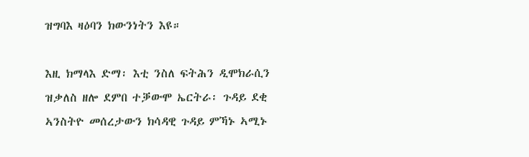ዝግባእ ዛዕባን ክውንነትን እዩ።

እዚ ክማላእ ድማ፡ እቲ ንስለ ፍትሕን ዲሞክራሲን ዝቃለስ ዘሎ ደምበ ተቓውሞ ኤርትራ፡ ጉዳይ ደቂ ኣንስትዮ መሰረታውን ክሳዳዊ ጉዳይ ምኻኑ ኣሚኑ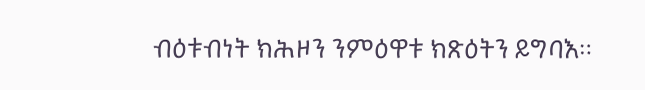ብዕቱብነት ክሕዞን ንምዕዋቱ ክጽዕትን ይግባእ።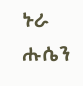ኑራ ሑሴን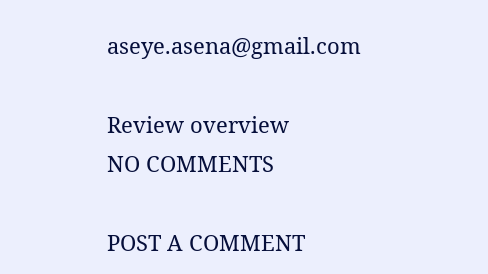aseye.asena@gmail.com

Review overview
NO COMMENTS

POST A COMMENT